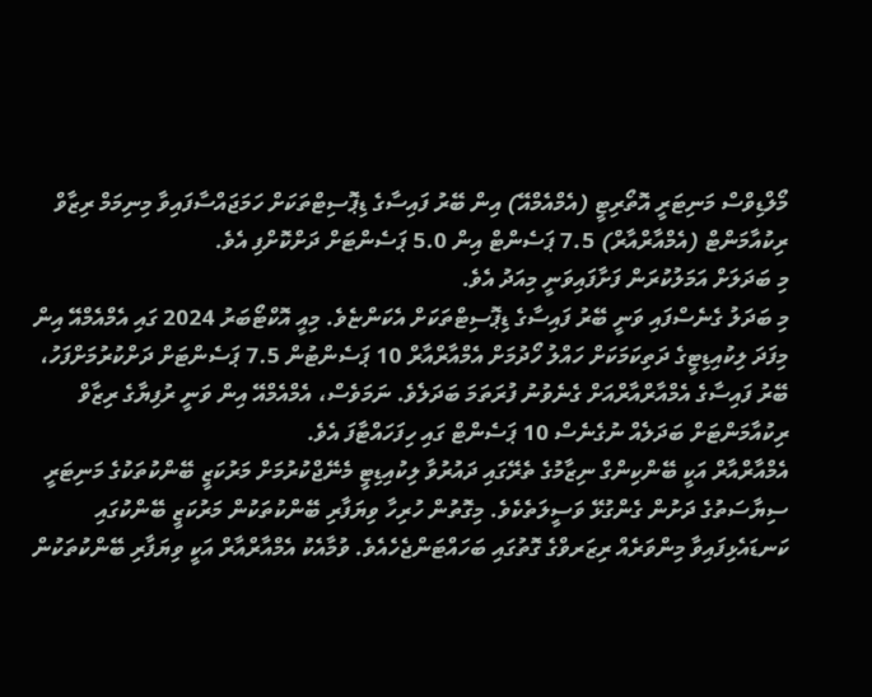މޯލްޑިވްސް މަނިޓަރީ އޮތޯރިޓީ (އެމްއެމްއޭ) އިން ބޭރު ފައިސާގެ ޑިޕޮސިޓްތަކަށް ހަމަޖައްސާފައިވާ މިނިމަމް ރިޒާވް ރިކުއާމަންޓް (އެމްއާރްއާރް) 7.5 ޕަސެންޓް އިން 5.0 ޕަސެންޓަށް ދަށްކޮށްފި އެވެ.
މި ބަދަލަށް އަމަލުކުރަން ފަށާފައިވަނީ މިއަދު އެވެ.
މި ބަދަލު ގެނެސްފައި ވަނީ ބޭރު ފައިސާގެ ޑިޕޮސިޓްތަކަށް އެކަންޏެވެ. މިއީ އޮކްޓޯބަރު 2024 ގައި އެމްއެމްއޭ އިން މިފަދަ ލިކުއިޑިޓީގެ ދަތިކަމަކަށް ހައްލު ހޯދުމަށް އެމްއާރްއާރް 10 ޕަސެންޓުން 7.5 ޕަސެންޓަށް ދަށްކުރުމަށްފަހު، ބޭރު ފައިސާގެ އެމްއާރްއާރްއަށް ގެނެވުނު ފުރަތަމަ ބަދަލެވެ. ނަމަވެސް، އެމްއެމްއޭ އިން ވަނީ ރުފިޔާގެ ރިޒާވް ރިކުއާމަންޓަށް ބަދަލެއް ނުގެނެސް 10 ޕަސެންޓް ގައި ހިފަހައްޓާފަ އެވެ.
އެމްއާރްއާރް އަކީ ބޭންކިންގް ނިޒާމުގެ ތެރޭގައި ދައުރުވާ ލިކުއިޑިޓީ މެނޭޖްކުރުމަށް މަރުކަޒީ ބޭންކުތަކުގެ މަނިޓަރީ ސިޔާސަތުގެ ދަށުން ގެންގުޅޭ ވަސީލަތެކެވެ. މިގޮތުން ހުރިހާ ވިޔަފާރި ބޭންކުތަކުން މަރުކަޒީ ބޭންކުގައި ކަނޑައެޅިފައިވާ މިންވަރެއް ރިޒަރވްގެ ގޮތުގައި ބަހައްޓަންޖެހެއެވެ. ވުމާއެކު އެމްއާރްއާރް އަކީ ވިޔަފާރި ބޭންކުތަކުން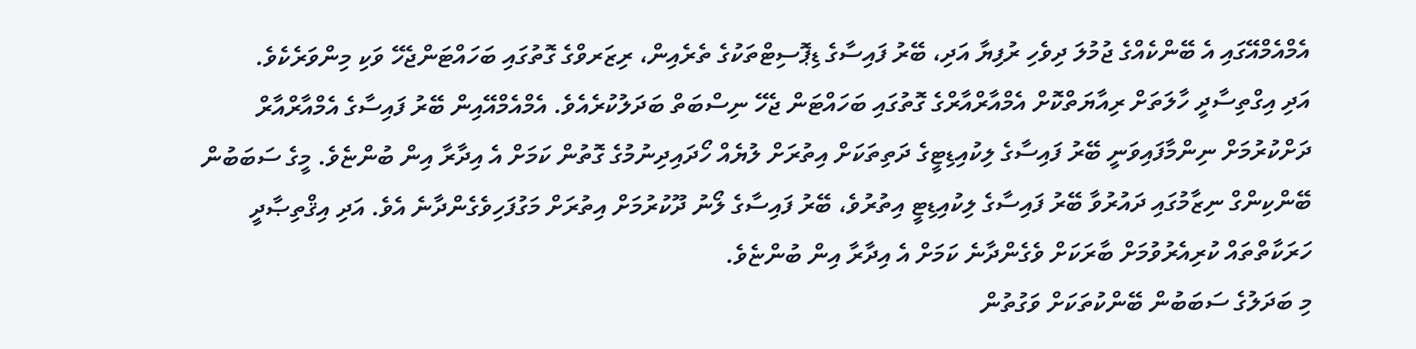އެމްއެމްއޭގައި އެ ބޭންކެއްގެ ޖުމުލަ ދިވެހި ރުފިޔާ އަދި، ބޭރު ފައިސާގެ ޑިޕޮސިޓްތަކުގެ ތެރެއިން، ރިޒަރވްގެ ގޮތުގައި ބަހައްޓަންޖެހޭ ވަކި މިންވަރެކެވެ.
އަދި އިގްތިސާދީ ހާލަތަށް ރިއާޔަތްކޮށް އެމްއާރްއާރްގެ ގޮތުގައި ބަހައްޓަން ޖެހޭ ނިސްބަތް ބަދަލުކުރެއެވެ. އެމްއެމްއޭއިން ބޭރު ފައިސާގެ އެމްއާރްއާރް ދަށްކުރުމަށް ނިންމާފައިވަނީ ބޭރު ފައިސާގެ ލިކުއިޑިޓީގެ ދަތިތަކަށް އިތުރަށް ލުޔެއް ހޯދައިދިނުމުގެ ގޮތުން ކަމަށް އެ އިދާރާ އިން ބުންޏެވެ. މީގެ ސަބަބުން ބޭންކިންގް ނިޒާމުގައި ދައުރުވާ ބޭރު ފައިސާގެ ލިކުއިޑިޓީ އިތުރުވެ، ބޭރު ފައިސާގެ ލޯނު ދޫކުރުމަށް އިތުރަށް މަގުފަހިވެގެންދާނެ އެވެ. އަދި އިޤްތިޞާދީ ހަރަކާތްތައް ކުރިއެރުވުމަށް ބާރަކަށް ވެގެންދާނެ ކަމަށް އެ އިދާރާ އިން ބުންޏެވެ.
މި ބަދަލުގެ ސަބަބުން ބޭންކުތަކަށް ވަގުތުން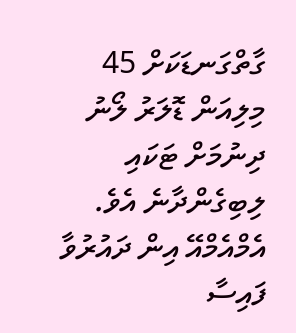ގާތްގަނޑަކަށް 45 މިލިއަން ޑޮލަރު ލޯނު ދިނުމަށް ޓަކައި ލިބިގެންދާނެ އެވެ.
އެމްއެމްއޭ އިން ދައުރުވާ ފައިސާ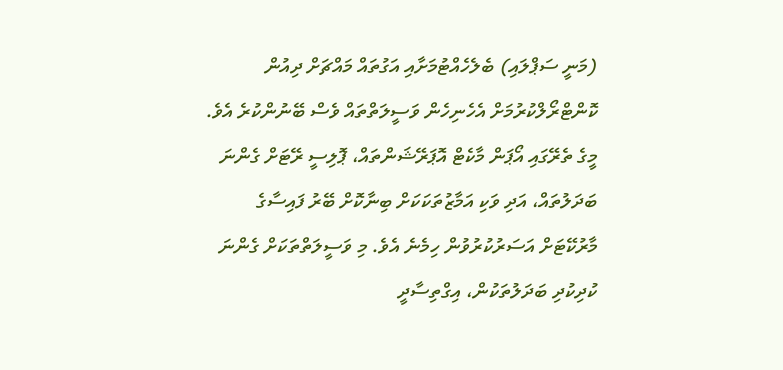(މަނީ ސަޕްލައި) ބެލެހެއްޓުމަށާއި އަގުތައް މައްޗަށް ދިއުން ކޮންޓްރޯލްކުރުމަށް އެހެނިހެން ވަސީލަތްތައް ވެސް ބޭނުންކުރެ އެވެ. މީގެ ތެރޭގައި އޯޕަން މާކެޓް އޮޕަރޭޝަންތައް، ޕޮލިސީ ރޭޓަށް ގެންނަ ބަދަލުތައް، އަދި ވަކި އަމާޒުތަކަކަށް ބިނާކޮށް ބޭރު ފައިސާގެ މާރުކޭޓަށް އަސަރުކުރުވުން ހިމެނެ އެވެ. މި ވަސީލަތްތަކަށް ގެންނަ ކުދިކުދި ބަދަލުތަކުން، އިގްތިސާދީ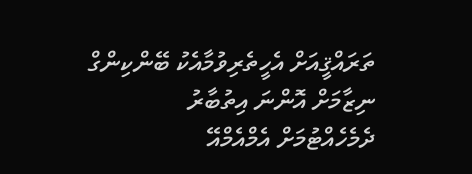ތަރައްޤީއަށް އެހީތެރިވުމާއެކު ބޭންކިންގް ނިޒާމަށް އޮންނަ އިތުބާރު ދެމެހެއްޓުމަށް އެމްއެމްއޭ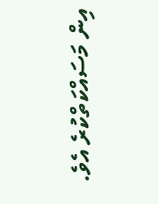އިން މަސައްކަތްކުރެ އެވެ.